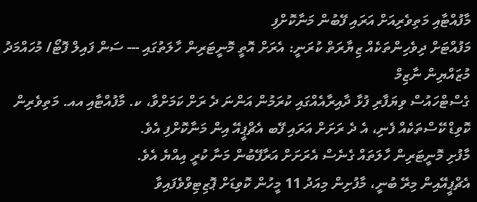މާފުއްޓާއި މަތިވެރިއަށް އަރައި ފޭބުން މަނާކޮށްފި
މަފުއްޓަށް ދިވެހިންތަކެއް ޒިޔާރަތް ކުރަނީ: އެރަށް އޮތީ މޮނީޓަރިން ހާލަތުގައި --- ސަން ފައިލް ފޮޓޯ/ މުހައްމަދު މުޒައްޔިން ނާޒިމް
ގެސްޓްހައުސް ވިޔަފާރި ފުޅާ ދާއިރާއެއްގައި ކުރަމުން އަންނަ ދެ ރަށް ކަމަށްވާ، ކ. މާފުއްޓާއި އއ. މަތިވެރިން ކޮވިޑް ކޭސްތަކެއް ފެނި، އެ ދެ ރަށަށް އަރައި ފޭބ އެޗްޕީއޭ އިން މަނާކޮށްފި އެވެ.
މާފުށި މޮނީޓަރިން ހާލަތައް ގެނެސް އެރަށަށް އަރާފޭބުން މަނާ ކުރީ އިއްޔެ އެވެ.
އެޗްޕީއޭއިން މިރޭ ބުނީ، މާފުށިން މިއަދު 11 މީހުން ކޮވިޑަށް ޕޮޒިޓިވްވެފައިވާ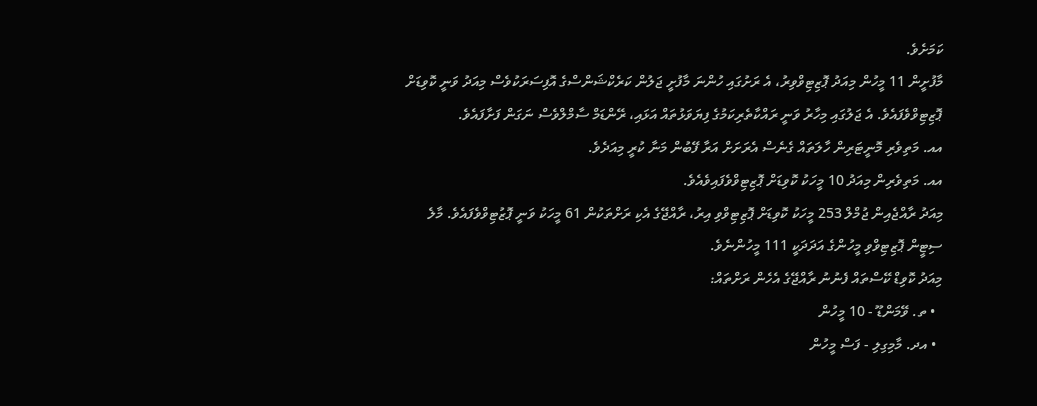ކަމަށެވެ.
މާފުށީން 11 މީހުން މިއަދު ޕޮޒިޓިވްވިރު، އެ ރަށުގައި ހުންނަ މާފުށީ ޖަލުން ކަރެކްޝަންސްގެ އޮފިސަރަކުވެސް މިއަދު ވަނީ ކޮވިޑަށް ޕޮޒިޓިވްވެފައެވެ. އެ ޖަލުގައި މިހާރު ވަނީ ރައްކާތެރިކަމުގެ ފިޔަވަޅުތައް އަޅައި، ރޭންޑަމް ސާމްލްވެސް ނަގަން ފަށާފައެވެ.
އއ. މަތިވެރި މޮނީޓަރިން ހާލަތައް ގެނެސް އެރަށަށް އަރާ ފޭބުން މަނާ ކުރީ މިއަދެވެ.
އއ. މަތިވެރިން މިއަދު 10 މީހަކު ކޮވިޑަށް ޕޮޒިޓިވްވެފައިވެއެވެ.
މިއަދު ރާއްޖެއިން ޖުމްލް 253 މީހަކު ކޮވިޑަށް ޕޮޒިޓިވްވި އިރު، ރާއްޖޭގެ އެކި ރަށްތަކުން 61 މީހަކު ވަނީ ޕޮޒުޓިވްވެފައެވެ. މާލެ ސިޓީން ޕޮޒިޓިވްވި މީހުންގެ އަދަދަކީ 111 މީހުންނެވެ.
މިއަދު ކޮވިޑް ކޭސްތައް ފެނުނު ރާއްޖޭގެ އެހެން ރަށްތައް:
  • ތ. ވޭމަންޑޫ - 10 މީހުން
  • އދ. މާމިގިލި - ފަސް މީހުން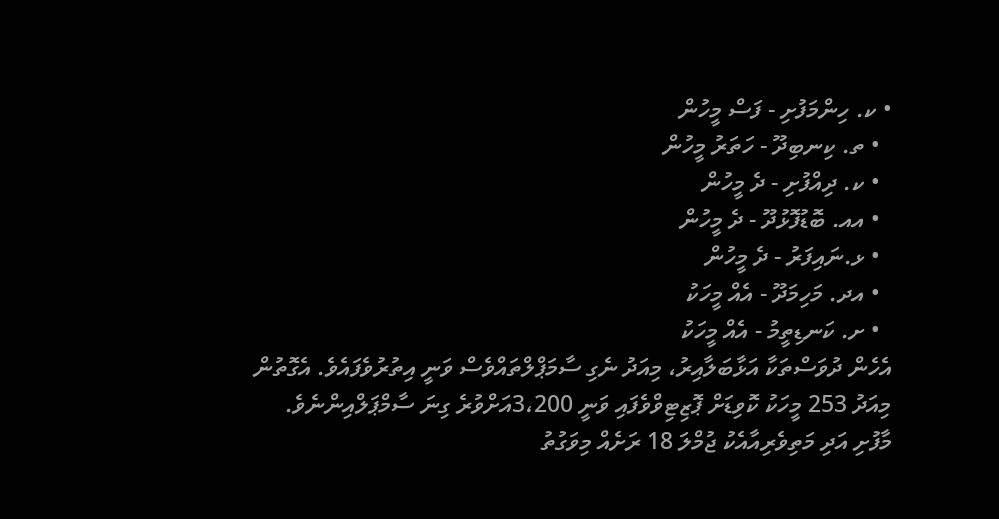• ކ. ހިންމަފުށި - ފަސް މީހުން
  • ތ. ކިނބިދޫ - ހަތަރު މީހުން
  • ކ. ދިއްފުށި - ދެ މީހުން
  • އއ. ބޮޑުފޮޅުދޫ - ދެ މީހުން
  • ޅ.ނައިފަރު - ދެ މީހުން
  • އދ. މަހިމަދޫ - އެއް މީހަކު
  • ށ. ކަނޑިތީމު - އެއް މީހަކު
އެހެން ދުވަސްތަކާ އަޅާބަލާއިރު، މިއަދު ނެގި ސާމަޕްލްތައްވެސް ވަނީ އިތުރުވެފައެވެ. އެގޮތުން މިއަދު 253 މީހަކު ކޮވިޑަށް ޕޮޒިޓިވްވެފައި ވަނީ 3،200އަށްވުރެ ގިނަ ސާމްޕަލްއިންނެވެ.
މާފުށި އަދި މަތިވެރިއާއެކު ޖުމްލަ 18 ރަށެއް މިވަގުތު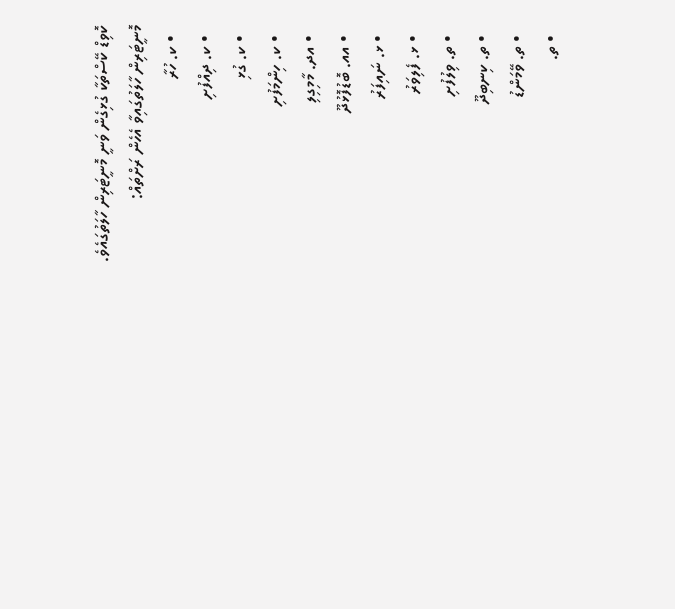ކޮވިޑް ކޭސްތަކާ ގުޅިގެން ވަނީ މޮނީޓަރިން ހާލަތުގައެވެ.
މޮނީޓަރިން ހާލަތުގައިވާ އެހެން ރަށްތައް:
  • ކ. ހުރާ
  • ކ. ދިއްފުށި
  • ކ. ގުޅި
  • ކ. ހިންމަފުށި
  • އދ. މާމިގިލި
  • އއ. ބޮޑުފޮޅުދޫ
  • ޅ. ނައިފަރު
  • ޅ. ފެލިވަރު
  • ތ. ވިލުފުށި
  • ތ. ކިނބިދޫ
  • ތ. ވޭމަންޑު
  • ތ.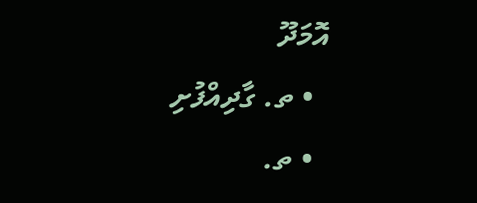އޮމަދޫ
  • ތ. ގާދިއްފުށި
  • ތ.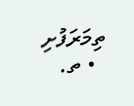ތިމަރަފުށި
  • ތ.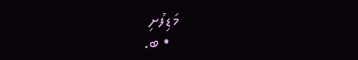މަޑިފުށި
  • ބ.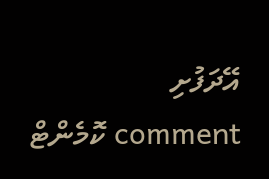އޭދަފުށި
comment ކޮމެންޓް